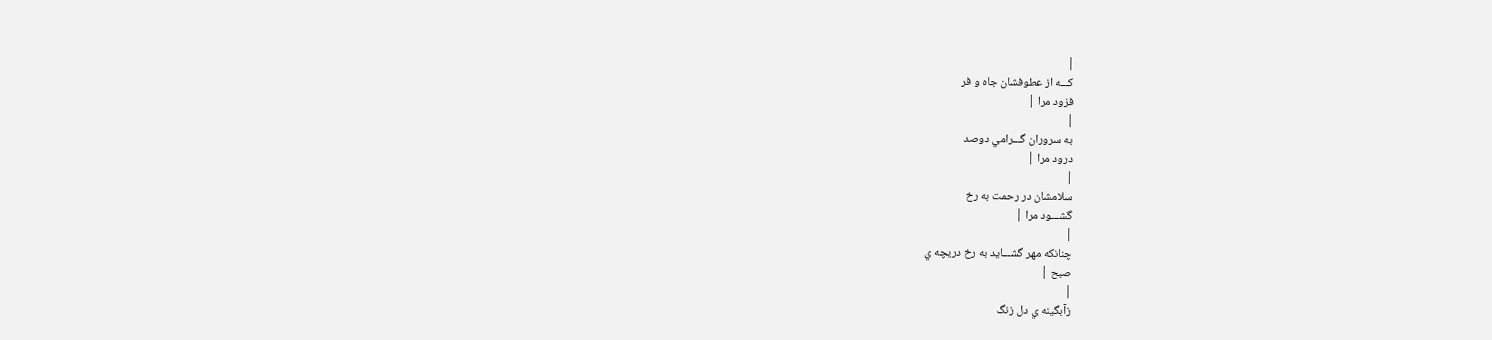|
كـــه از عطوفشان جاه و فر
فزود مرا |
|
به سروران گـــرامي دوصد
درود مرا |
|
سلامشان در رحمت به رخ
گشـــود مرا |
|
چنانكه مهر گشـــايد به رخ دريچه ي
صبح |
|
زآبگينه ي دل زنگ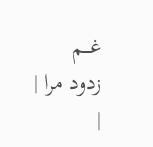غـــم
زدود مرا |
|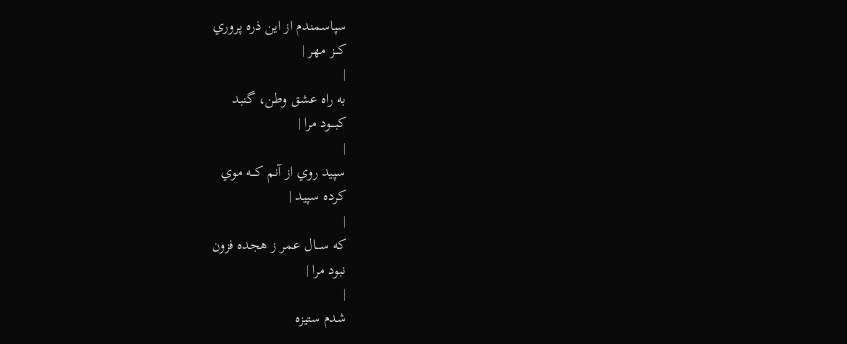سپاسمندم از اين ذره پروري
كـــز مهر |
|
به راه عشق وطن، گنبد
كبـــود مرا |
|
سپيد روي از آنم كـــه موي
كرده سپيد |
|
كه ســـال عمر ز هجده فزون
نبود مرا |
|
شدم ستيزه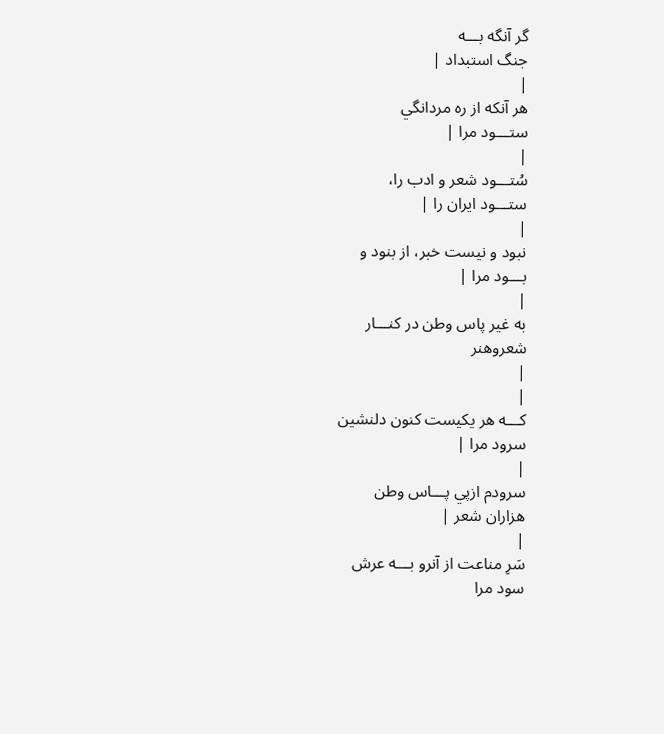گر آنگه بـــه
جنگ استبداد |
|
هر آنكه از ره مردانگي
ستـــود مرا |
|
سُتـــود شعر و ادب را،
ستـــود ايران را |
|
نبود و نيست خبر، از بنود و
بـــود مرا |
|
به غير پاس وطن در كنـــار
شعروهنر
|
|
كـــه هر يكيست كنون دلنشين
سرود مرا |
|
سرودم ازپي پـــاس وطن
هزاران شعر |
|
سَرِ مناعت از آنرو بـــه عرش
سود مرا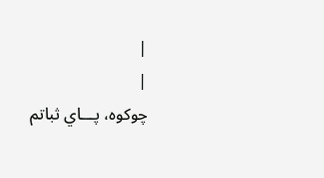|
|
چوكوه، پـــاي ثباتم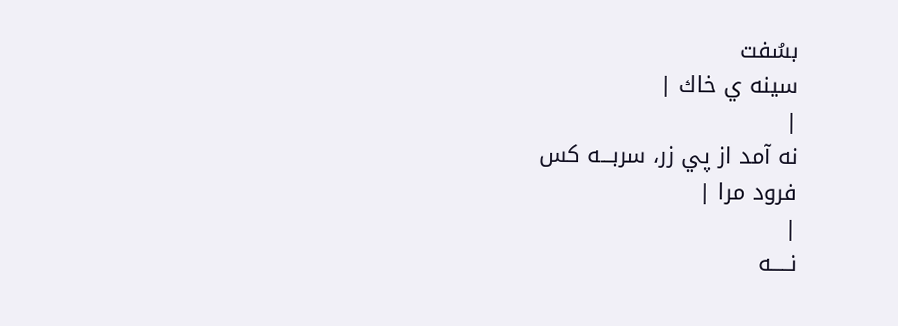بسُفت
سينه ي خاك |
|
نه آمد از پي زر، سربـــه كس
فرود مرا |
|
نـــــه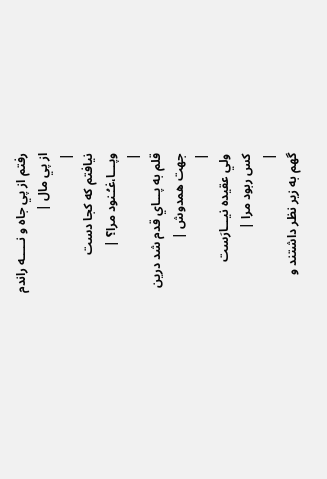رفتم از پي جاه و نـــــه راندم
از پي مال |
|
نيافتم كه كجا دست
وپـــا،غـُـنود مرا؟ |
|
قلم به پـــاي قدم شد درين
جهت همدوش |
|
ولي عقيده نيـــارَست
كس ربود مرا |
|
گهم به زير نظر داشتند و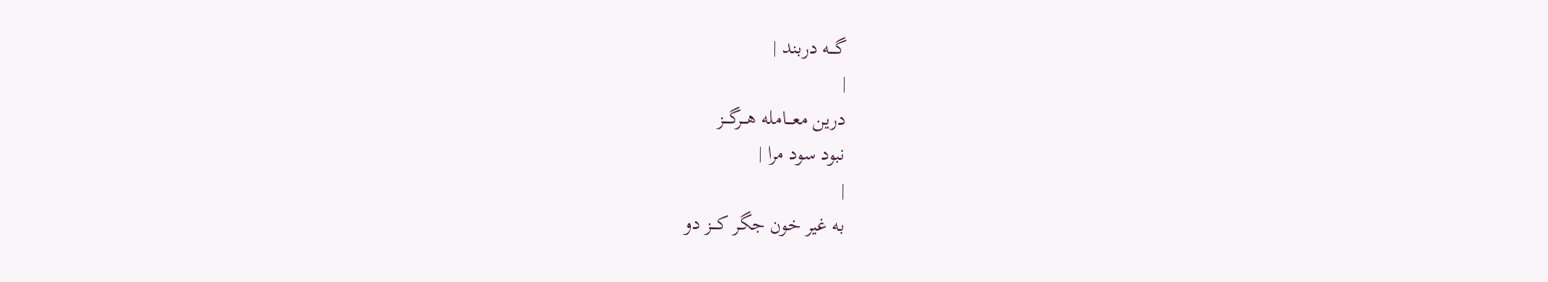گـــه دربند |
|
درين معـــامله هـــرگـــز
نبود سود مرا |
|
به غير خون جگر كـــز دو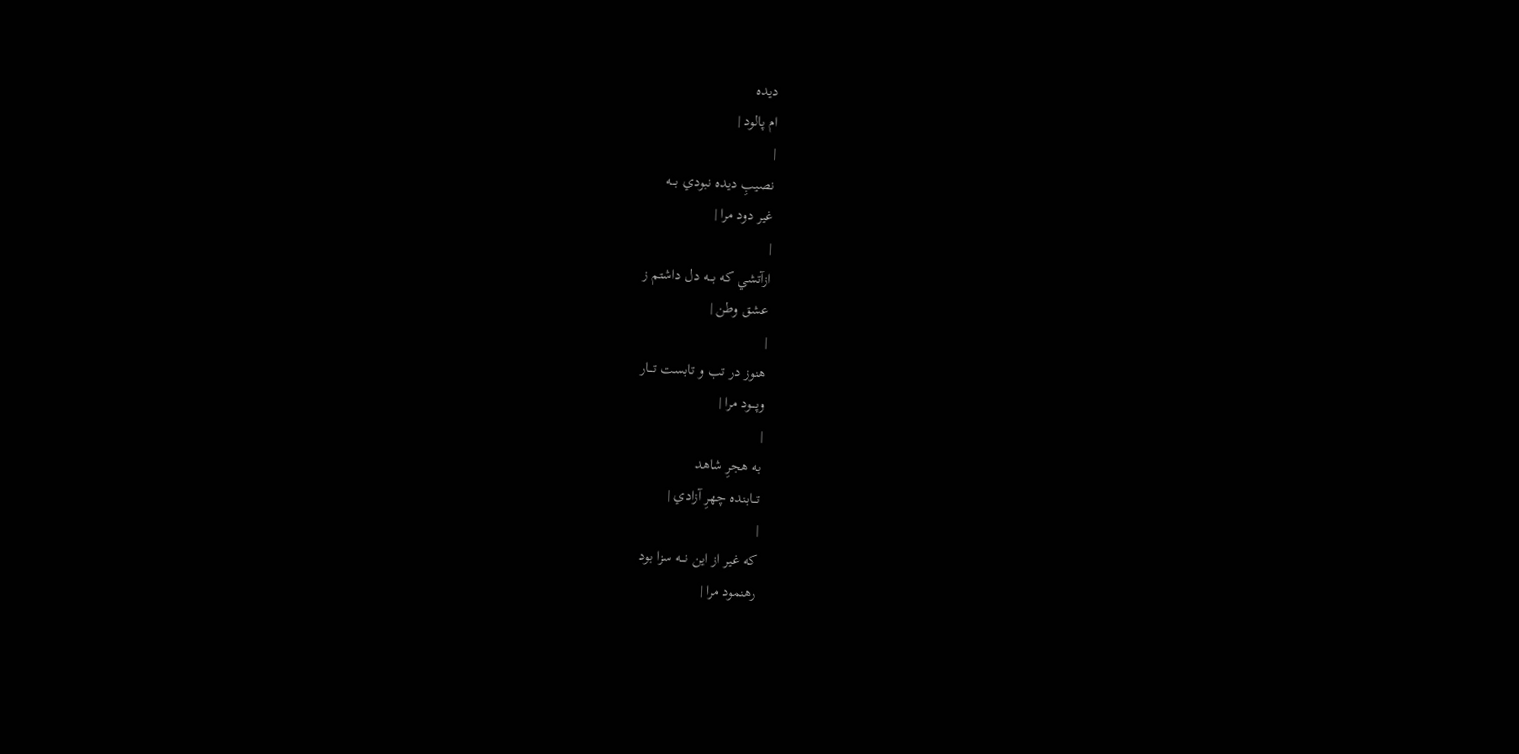ديده
ام پالود |
|
نصيبِ ديده نبودي بـــه
غير دود مرا |
|
ازآتشي كه بـــه دل داشتم ز
عشق وطن |
|
هنوز در تب و تابست تـــار
وپـــود مرا |
|
به هجرِ شاهد
تـــابنده چهرِ آزادي |
|
كه غير از اين نـــه سزا بود
رهنمود مرا |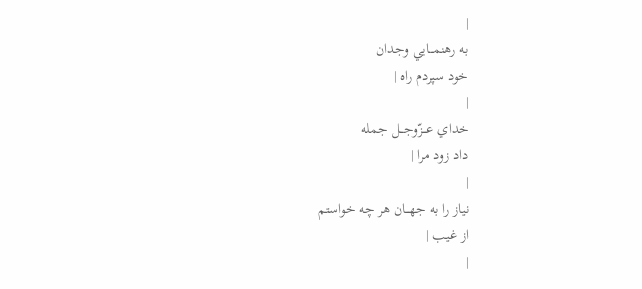|
به رهنمـــايي وجدان
خود سپردم راه |
|
خداي عـــزّوجـــل جمله
داد زود مرا |
|
نياز را به جهـــان هر چه خواستم
از غيب |
|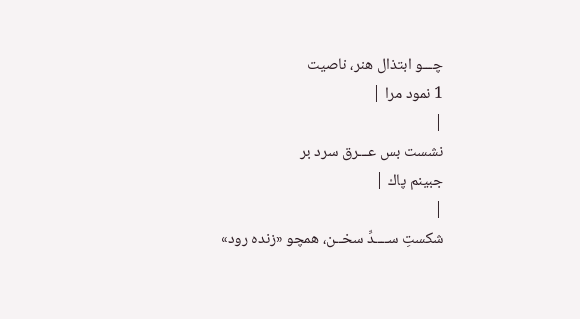چـــو ابتذال هنر، ناصيت
1 نمود مرا |
|
نشست بس عـــرق سرد بر
جبينم پاك |
|
شكستِ ســــدِّ سخــن، همچو «زنده رود»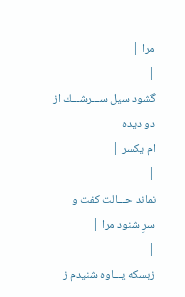مرا |
|
گشود سيل ســـرشـــك از دو ديده
ام يكسر |
|
نماند حـــالت كفت و
سرِ شنود مرا |
|
زبسكه يـــاوه شنيدم ز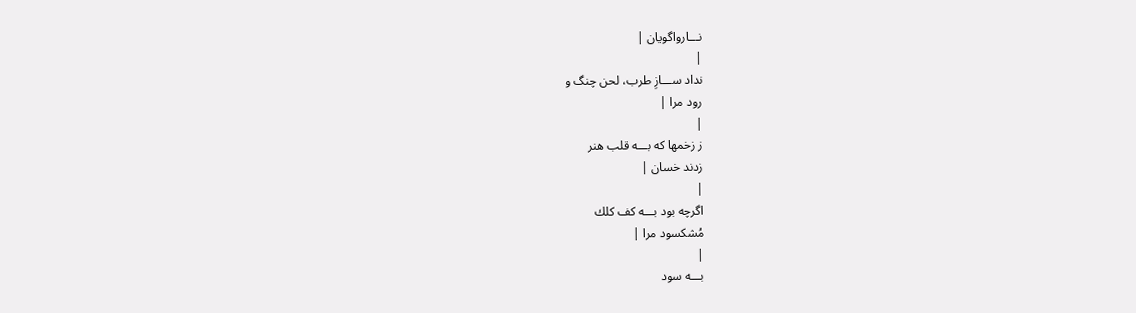نـــارواگويان |
|
نداد ســـازِ طرب، لحن چنگ و
رود مرا |
|
ز زخمها كه بـــه قلب هنر
زدند خسان |
|
اگرچه بود بـــه كف كلك
مُشكسود مرا |
|
بـــه سود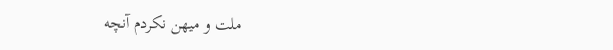ملت و ميهن نكردم آنچه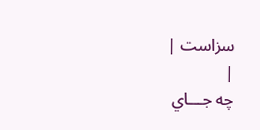سزاست |
|
چه جـــاي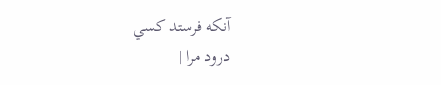آنكه فرستد كسي
درود مرا |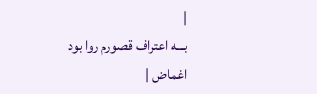|
بـــه اعتراف قصورم روا بود
اغماض |